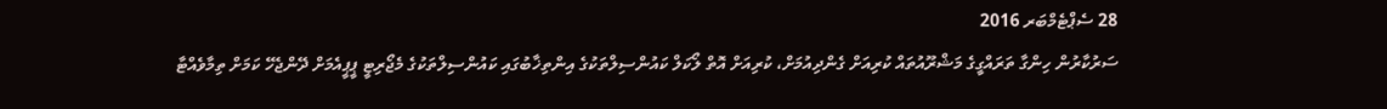28 ސެޕްޓެމްބަރ 2016
ސަރުކާރުން ހިންގާ ތަރައްގީގެ މަޝްރޫއުތައް ކުރިއަށް ގެންދިއުމަށް، ކުރިއަށް އޮތް ލޯކަލް ކައުންސިލްތަކުގެ އިންތިޚާބުގައި ކައުންސިލްތަކުގެ މެޖޯރިޓީ ޕީޕީއެމަށް ދޭންޖެހޭ ކަމަށް ތިމާވެއްޓާ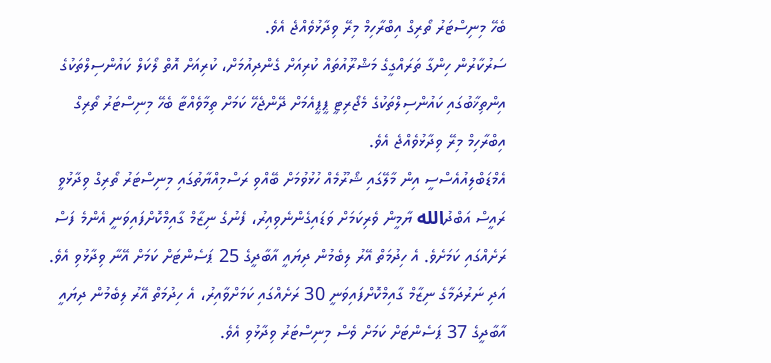ބެހޭ މިނިސްޓަރު ތޯރިގް އިބްރާހިމް މިރޭ ވިދާޅުވެއްޖެ އެވެ.
ސަރުކާރުން ހިންގާ ތަރައްގީގެ މަޝްރޫއުތައް ކުރިއަށް ގެންދިއުމަށް، ކުރިއަށް އޮތް ލޯކަލް ކައުންސިލްތަކުގެ އިންތިޚާބުގައި ކައުންސިލްތަކުގެ މެޖޯރިޓީ ޕީޕީއެމަށް ދޭންޖެހޭ ކަމަށް ތިމާވެއްޓާ ބެހޭ މިނިސްޓަރު ތޯރިގް އިބްރާހިމް މިރޭ ވިދާޅުވެއްޖެ އެވެ.
އެމްޑަބްލިއުއެސްސީ އިން މާލޭގައި ޝޯރޫމެއް ހުޅުވުމަށް ބޭއްވި ރަސްމިއްޔާތުގައި މިނިސްޓަރު ތޯރިގް ވިދާޅުވީ ރައީސް އަބްދުالله ޔާމީން ވެރިކަމަށް ވަޑައިގެންނެވިއިރު، ފެނުގެ ނިޒާމް ގާއިމްކޮށްފައިވަނީ އެންމެ ފަސް ރަށެއްގައި ކަމަށެވެ. އެ ހިދުމަތް އޭރު ލިބެމުން ދިޔައީ އާބާދީގެ 25 ޕަސެންޓަށް ކަމަށް އޭނާ ވިދާޅުވި އެވެ. އަދި ނަރުދަމާގެ ނިޒާމް ގާއިމްކޮށްފައިވަނީ 30 ރަށެއްގައި ކަމަށްވާއިރު، އެ ހިދުމަތް އޭރު ލިބެމުން ދިޔައީ އާބާދީގެ 37 ޕަސެންޓަށް ކަމަށް ވެސް މިނިސްޓަރު ވިދާޅުވި އެވެ.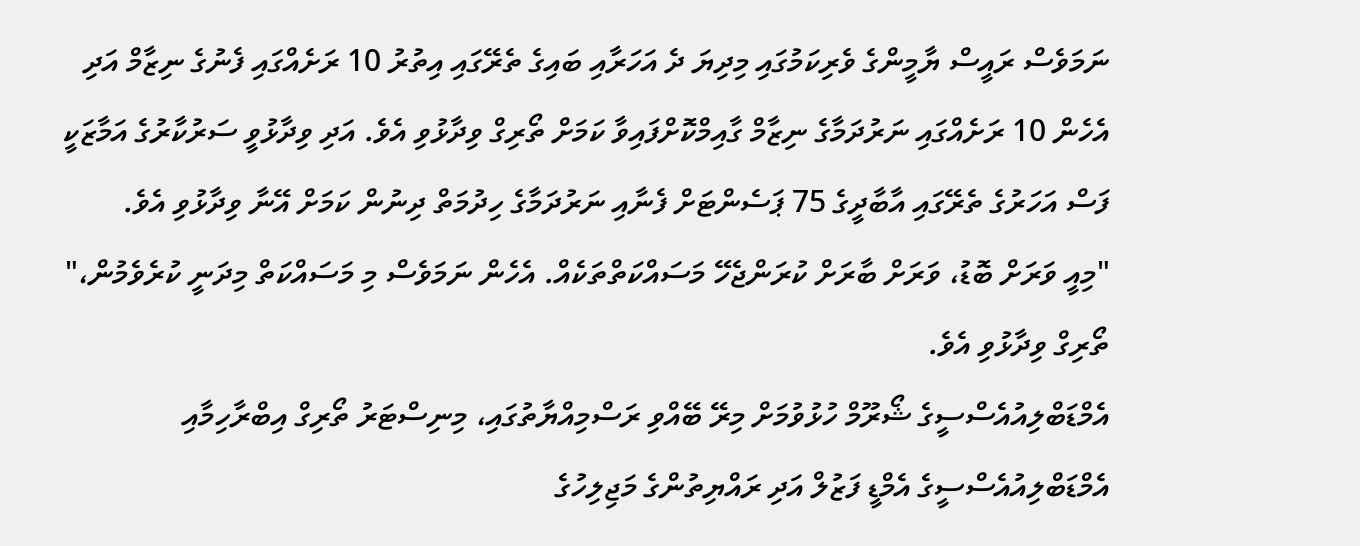ނަމަވެސް ރައީސް ޔާމީންގެ ވެރިކަމުގައި މިދިޔަ ދެ އަހަރާއި ބައިގެ ތެރޭގައި އިތުރު 10 ރަށެއްގައި ފެނުގެ ނިޒާމް އަދި އެހެން 10 ރަށެއްގައި ނަރުދަމާގެ ނިޒާމް ގާއިމްކޮށްފައިވާ ކަމަށް ތޯރިގް ވިދާޅުވި އެވެ. އަދި ވިދާޅުވީ ސަރުކާރުގެ އަމާޒަކީ ފަސް އަހަރުގެ ތެރޭގައި އާބާދީގެ 75 ޕަސެންޓަށް ފެނާއި ނަރުދަމާގެ ހިދުމަތް ދިނުން ކަމަށް އޭނާ ވިދާޅުވި އެވެ.
"މިއީ ވަރަށް ބޮޑު، ވަރަށް ބާރަށް ކުރަންޖެހޭ މަސައްކަތްތަކެއް. އެހެން ނަމަވެސް މި މަސައްކަތް މިދަނީ ކުރެވެމުން،" ތޯރިގް ވިދާޅުވި އެވެ.
އެމްޑަބްލިއުއެސްސީގެ ޝޯރޫމް ހުޅުވުމަށް މިރޭ ބޭއްވި ރަސްމިއްޔާތުގައި، މިނިސްޓަރު ތޯރިގް އިބްރާހިމާއި އެމްޑަބްލިއުއެސްސީގެ އެމްޑީ ފަޒުލް އަދި ރައްޔިތުންގެ މަޖިލިހުގެ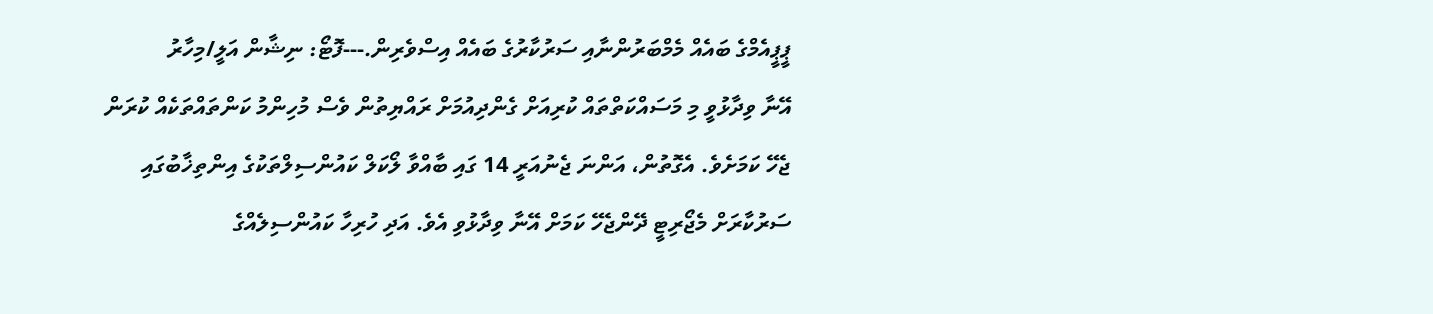ޕީޕީއެމްގެ ބައެއް މެމްބަރުންނާއި ސަރުކާރުގެ ބައެއް އިސްވެރިން.---ފޮޓޯ: ނިޝާން އަލީ/މިހާރު
އޭނާ ވިދާޅުވީ މި މަސައްކަތްތައް ކުރިއަށް ގެންދިއުމަށް ރައްޔިތުން ވެސް މުހިންމު ކަންތައްތަކެއް ކުރަން ޖެހޭ ކަމަށެވެ. އެގޮތުން، އަންނަ ޖެނުއަރީ 14 ގައި ބާއްވާ ލޯކަލް ކައުންސިލްތަކުގެ އިންތިޚާބުގައި ސަރުކާރަށް މެޖޯރިޓީ ދޭންޖެހޭ ކަމަށް އޭނާ ވިދާޅުވި އެވެ. އަދި ހުރިހާ ކައުންސިލެއްގެ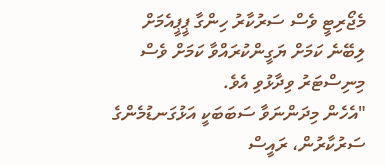މެޖޯރިޓީ ވެސް ސަރުކާރު ހިންގާ ޕީޕީއެމަށް ލިބޭނެ ކަމަށް ޔަގީންކުރައްވާ ކަމަށް ވެސް މިނިސްޓަރު ވިދާޅުވި އެވެ.
"އެހެން މިދަންނަވާ ސަބަބަކީ އަޅުގަނޑުމެންގެ ސަރުކާރުން، ރައީސް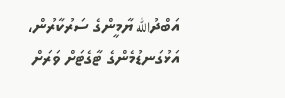އަބްދުالله ޔާމީންގެ ސަރުކާރުން، އަޅުގަނޑުމެންގެ ޓާގެޓަށް ވަރަށް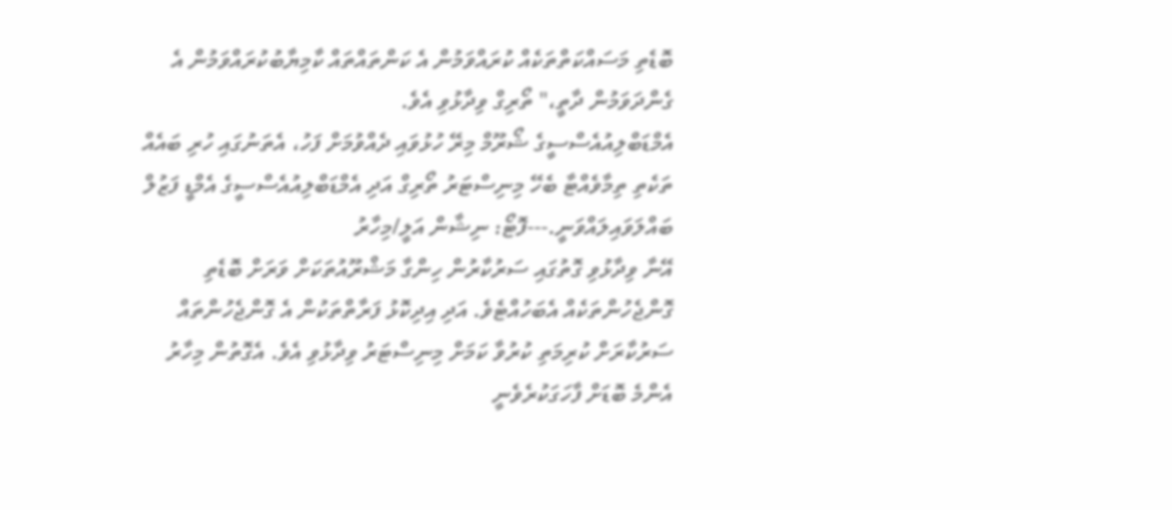ބޮޑެތި މަސައްކަތްތަކެއް ކުރައްވަމުން އެ ކަންތައްތައް ކާމިޔާބުކުރައްވަމުން އެ ގެންދަވަމުން ދާތީ،" ތޯރިގް ވިދާޅުވި އެވެ.
އެމްޑަބްލިއުއެސްސީގެ ޝޯރޫމް މިރޭ ހުޅުވައި ދެއްވުމަށް ފަހު، އެތަނުގައި ހުރި ބައެއް ތަކެތި ތިމާވެއްޓާ ބެހޭ މިނިސްޓަރު ތޯރިގް އަދި އެމްޑަބްލިއުއެސްސީގެ އެމްޑީ ފަޒުލް ބައްލަވައިލައްވަނީ.---ފޮޓޯ: ނިޝާން އަލީ/މިހާރު
އޭނާ ވިދާޅުވި ގޮތުގައި ސަރުކާރުން ހިންގާ މަޝްރޫއުތަކަށް ވަރަށް ބޮޑެތި ގޮންޖެހުންތަކެއް އެބަހުއްޓެވެ. އަދި އިދިކޮޅު ފަރާތްތަކުން އެ ގޮންޖެހުންތައް ސަރުކާރަށް ކުރިމަތި ކުރުވާ ކަމަށް މިނިސްޓަރު ވިދާޅުވި އެވެ. އެގޮތުން މިހާރު އެންމެ ބޮޑަށް ފާހަގަކުރެވެނީ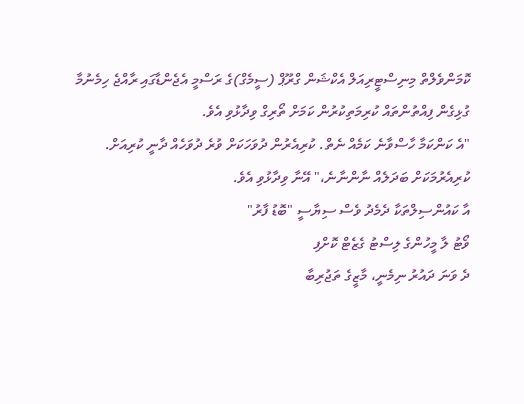ކޮމަންވެލްތް މިނިސްޓީރިއަލް އެކްޝަން ގްރޫޕް (ސީމެގް)ގެ ރަސްމީ އެޖެންޑާގައި ރާއްޖެ ހިމެނުމާ ގުޅިގެން ފިއްތުންތައް ކުރިމަތިކުރުން ކަމަށް ތޯރިގް ވިދާޅުވި އެވެ.
"އެ ކަންކަމާ ހާސްވާނެ ކަމެއް ނެތް. ކުރިއެރުން ދުވަހަކަށް ވުރެ ދުވަހެއް ދާނީ ކުރިއަށް. ކުރިއެރުމަކަށް ބަދަލެއް ނާންނާނެ،" އޭނާ ވިދާޅުވި އެވެ.
އާ ކައުންސިލްތަކާ ދެމެދު ވެސް ސިޔާސީ "ބޮޑު ފާރު"
ވޯޓު ލާ މީހުންގެ ލިސްޓު ގެޒެޓް ކޮށްފި
ދެ ވަނަ ދައުރު ނިމެނީ، މާޒީގެ ތަޖުރިބާ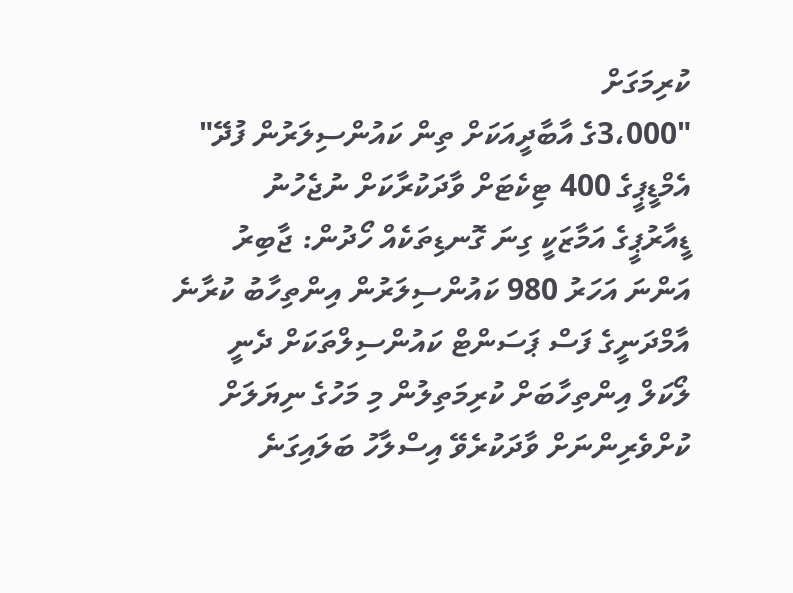ކުރިމަގަށް
"3،000ގެ އާބާދީއަކަށް ތިން ކައުންސިލަރުން ފުދޭ"
އެމްޑީޕީގެ 400 ޓިކެޓަށް ވާދަކުރާކަށް ނުޖެހުނު
ޑީއާރުޕީގެ އަމާޒަކީ ގިނަ ގޮނޑިތަކެއް ހޯދުން: ޖާބިރު
އަންނަ އަހަރު 980 ކައުންސިލަރުން އިންތިހާބު ކުރާނެ
އާމްދަނީގެ ފަސް ޕަސަންޓް ކައުންސިލްތަކަށް ދެނީ
ލޯކަލް އިންތިހާބަށް ކުރިމަތިލުން މި މަހުގެ ނިޔަލަށް
ކުށްވެރިންނަށް ވާދަކުރެވޭ އިސްލާހު ބަލައިގަނެ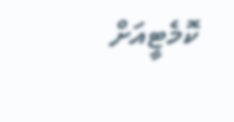ކޮމެޓީއަށް